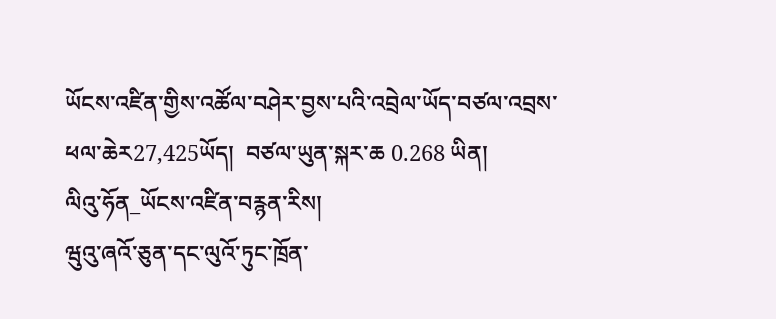ཡོངས་འཛིན་གྱིས་འཚོལ་བཤེར་བྱས་པའི་འབྲེལ་ཡོད་བཙལ་འབྲས་ཕལ་ཆེར27,425ཡོད།  བཙལ་ཡུན་སྐར་ཆ 0.268 ཡིན།
ལིའུ་ཧོན_ཡོངས་འཛིན་བརྙན་རིས།
ཝུའུ་ཞའོ་ཅུན་དང་ལུའོ་ཏུང་ཁྲོན་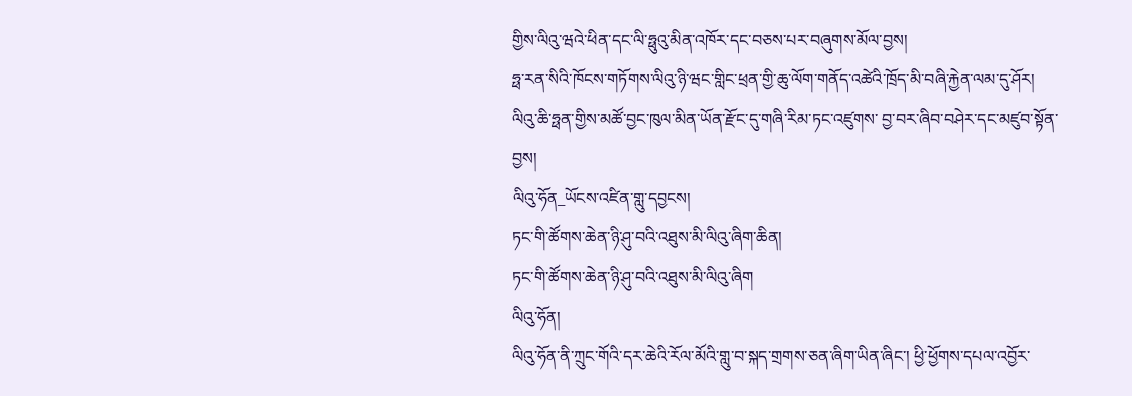གྱིས་ལིའུ་ཝའེ་ཕིན་དང་ལི་ཧྥུའུ་མིན་འཁོར་དང་བཅས་པར་བཞུགས་མོལ་བྱས།
ཧྥ་རན་སིའི་ཁོངས་གཏོགས་ལིའུ་ཉི་ཝང་གླིང་ཕྲན་གྱི་ཆུ་ལོག་གནོད་འཚེའི་ཁྲོད་མི་བཞི་རྐྱེན་ལམ་དུ་ཤོར།
ལིའུ་ཆི་ཧྥན་གྱིས་མཚོ་བྱང་ཁུལ་མིན་ཡོན་རྫོང་དུ་གཞི་རིམ་ཏང་འཛུགས་ བྱ་བར་ཞིབ་བཤེར་དང་མཛུབ་སྟོན་བྱས།
ལིའུ་ཧོན_ཡོངས་འཛིན་གླུ་དབྱངས།
ཏང་གི་ཚོགས་ཆེན་ཉི་ཤུ་བའི་འཐུས་མི་ལིའུ་ཞིག་ཆིན།
ཏང་གི་ཚོགས་ཆེན་ཉི་ཤུ་བའི་འཐུས་མི་ལིའུ་ཞིག
ལིའུ་ཧོན།
ལིའུ་ཧོན་ནི་ཀྲུང་གོའི་དར་ཆེའི་རོལ་མོའི་གླུ་བ་སྐད་གྲགས་ཅན་ཞིག་ཡིན་ཞིང་། ཕྱི་ཕྱོགས་དཔལ་འབྱོར་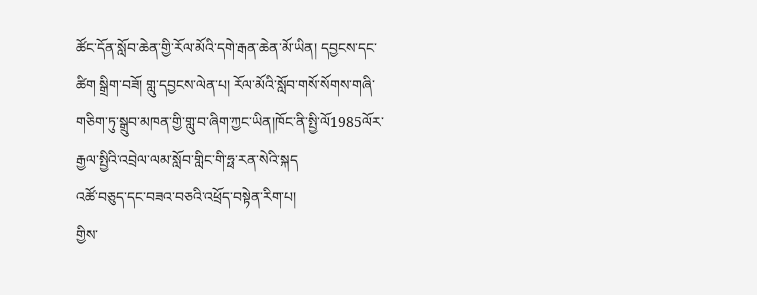ཚོང་དོན་སློབ་ཆེན་གྱི་རོལ་མོའི་དགེ་རྒན་ཆེན་མོ་ཡིན། དབྱངས་དང་ཚིག སྒྲིག་བཟོ། གླུ་དབྱངས་ལེན་པ། རོལ་མོའི་སློབ་གསོ་སོགས་གཞི་གཅིག་ཏུ་སྒྲུབ་མཁན་གྱི་གླུ་བ་ཞིག་ཀྱང་ཡིན།ཁོང་ནི་སྤྱི་ལོ1985ལོར་རྒྱལ་སྤྱིའི་འབྲེལ་ལམ་སློབ་གླིང་གི་ཧྥ་རན་སེའི་སྐད
འཚོ་བཅུད་དང་བཟའ་བཅའི་འཕྲོད་བསྟེན་རིག་པ།
གྱིས་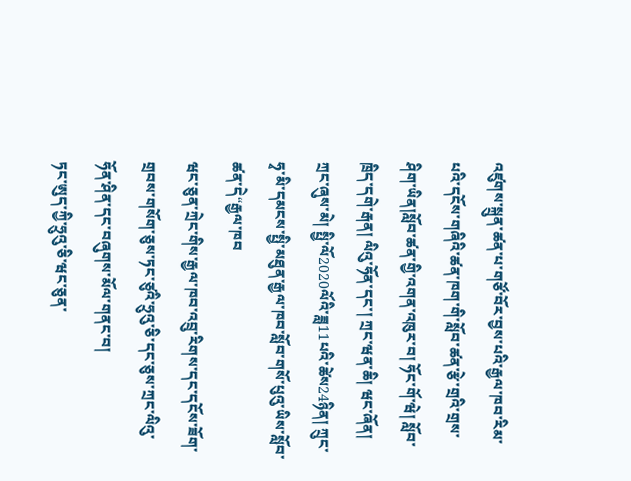འཛུགས་སྐྲུན་ཚན་པ་གཙོ་བོར་བྱས་པའི་རྒྱལ་ཁབ་རིམ་པའི་དངོས་གཞིའི་ཚན་ཁག་གི་སློབ་ཚན་རྩེ་གྲའི་གྲས་ཤིག་ཡིན།སློབ་ཚན་གྱི་འགན་འཁུར་བ། ཧོང་གོ་ཝེ། སློབ་ཁྲིད་དགེ་རྒན། ལིའུ་ཧོན་དང་། ཀྲང་ཝན་ཆི། ཝང་ཞོན། ཀྲང་ཞུས་མེ། སྤྱི་ལོ2020ལོའི་ཟླ11པའི་ཚེས24ཉིན། ཀྲུང་ཧྭ་མི་དམངས་སྤྱི་མཐུན་རྒྱལ་ཁབ་སློབ་གསོ་པུའུ་ཡིས་སློབ་ཚན་དེ“རྒྱལ་ཁབ
ཝང་ཅུན་ཀྲེང་གིས་རྒྱལ་ཁབ་འབྲུ་རིགས་དང་དངོས་ཟོག་གྲབས་གསོག་ཅུས་ཏང་ཙུའི་ཧྲུའུ་ཅི་དང་ཅུས་ཀྲང་ལིའུ་ཧོན་ཤིན་དང་བཞུགས་མོལ་གནང་བ།
ཏང་ཨུད་ཀྱི་ཧྲུའུ་ཅི་ཝང་ཅུན་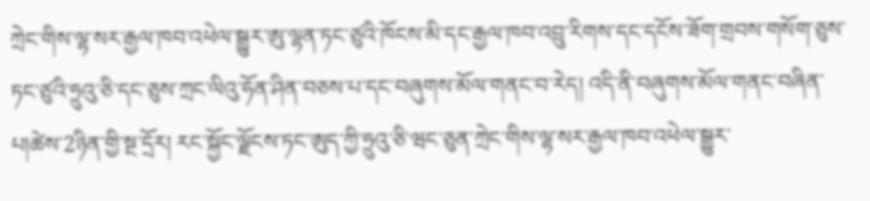ཀྲེང་གིས་ལྷ་སར་རྒྱལ་ཁབ་འཕེལ་སྒྱུར་ཨུ་ལྷན་ཏང་ཙུའི་ཁོངས་མི་དང་རྒྱལ་ཁབ་འབྲུ་རིགས་དང་དངོས་ཟོག་གྲབས་གསོག་ཅུས་ཏང་ཙུའི་ཧྲུའུ་ཅི་དང་ཅུས་ཀྲང་ལིའུ་ཧོན་ཤིན་བཅས་པ་དང་བཞུགས་མོལ་གནང་བ་རེད། འདི་ནི་བཞུགས་མོལ་གནང་བཞིན་པ།ཚེས་2ཉིན་གྱི་སྔ་དྲོར། རང་སྐྱོང་ལྗོངས་ཏང་ཨུད་ཀྱི་ཧྲུའུ་ཅི་ཝང་ཅུན་ཀྲེང་གིས་ལྷ་སར་རྒྱལ་ཁབ་འཕེལ་སྒྱུར་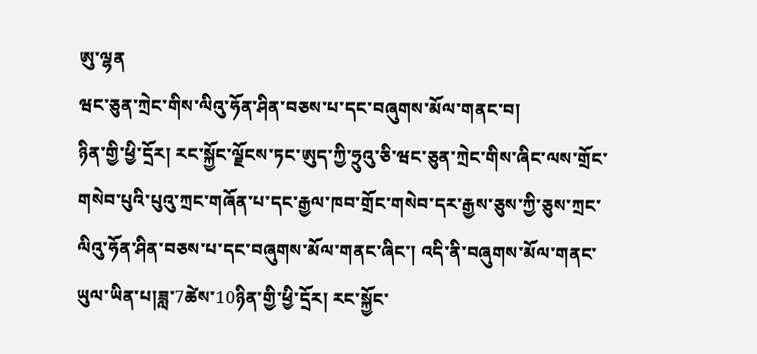ཨུ་ལྷན
ཝང་ཅུན་ཀྲེང་གིས་ལིའུ་ཧོན་ཤིན་བཅས་པ་དང་བཞུགས་མོལ་གནང་བ།
ཉིན་གྱི་ཕྱི་དྲོར། རང་སྐྱོང་ལྗོངས་ཏང་ཨུད་ཀྱི་ཧྲུའུ་ཅི་ཝང་ཅུན་ཀྲེང་གིས་ཞིང་ལས་གྲོང་གསེབ་པུའི་པུའུ་ཀྲང་གཞོན་པ་དང་རྒྱལ་ཁབ་གྲོང་གསེབ་དར་རྒྱས་ཅུས་ཀྱི་ཅུས་ཀྲང་ལིའུ་ཧོན་ཤིན་བཅས་པ་དང་བཞུགས་མོལ་གནང་ཞིང་། འདི་ནི་བཞུགས་མོལ་གནང་ཡུལ་ཡིན་པ།ཟླ་7ཚེས་10ཉིན་གྱི་ཕྱི་དྲོར། རང་སྐྱོང་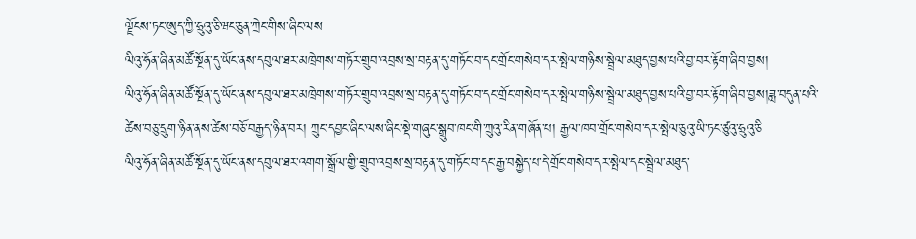ལྗོངས་ཏང་ཨུད་ཀྱི་ཧྲུའུ་ཅི་ཝང་ཅུན་ཀྲེང་གིས་ཞིང་ལས
ལིའུ་ཧོན་ཞིན་མཚོ་སྔོན་དུ་ཡོང་ནས་དབུལ་ཐར་མཁྲེགས་གཏོར་གྲུབ་འབྲས་སྲ་བརྟན་དུ་གཏོང་བ་དང་གྲོང་གསེབ་དར་སྤེལ་གཉིས་སྦྲེལ་མཐུད་བྱས་པའི་བྱ་བར་རྟོག་ཞིབ་བྱས།
ལིའུ་ཧོན་ཞིན་མཚོ་སྔོན་དུ་ཡོང་ནས་དབུལ་ཐར་མཁྲེགས་གཏོར་གྲུབ་འབྲས་སྲ་བརྟན་དུ་གཏོང་བ་དང་གྲོང་གསེབ་དར་སྤེལ་གཉིས་སྦྲེལ་མཐུད་བྱས་པའི་བྱ་བར་རྟོག་ཞིབ་བྱས།ཟླ་བདུན་པའི་ཚེས་བཅུ་དྲུག་ཉིན་ནས་ཚེས་བཅོ་བརྒྱད་ཉིན་བར། ཀྲུང་དབྱང་ཞིང་ལས་ཞིང་སྡེ་གཞུང་སྒྲུབ་ཁང་གི་ཀྲུའུ་རིན་གཞོན་པ། རྒྱལ་ཁབ་གྲོང་གསེབ་དར་སྤེལ་ཅུའུ་ཡི་ཏང་ཙུའུ་ཧྲུའུ་ཅི
ལིའུ་ཧོན་ཞིན་མཚོ་སྔོན་དུ་ཡོང་ནས་དབུལ་ཐར་འགག་སྒྲོལ་གྱི་གྲུབ་འབྲས་སྲ་བརྟན་དུ་གཏོང་བ་དང་རྒྱ་བསྐྱེད་པ་དེ་གྲོང་གསེབ་དར་སྤེལ་དང་སྦྲེལ་མཐུད་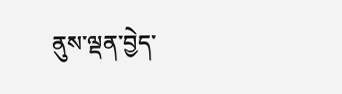ནུས་ལྡན་བྱེད་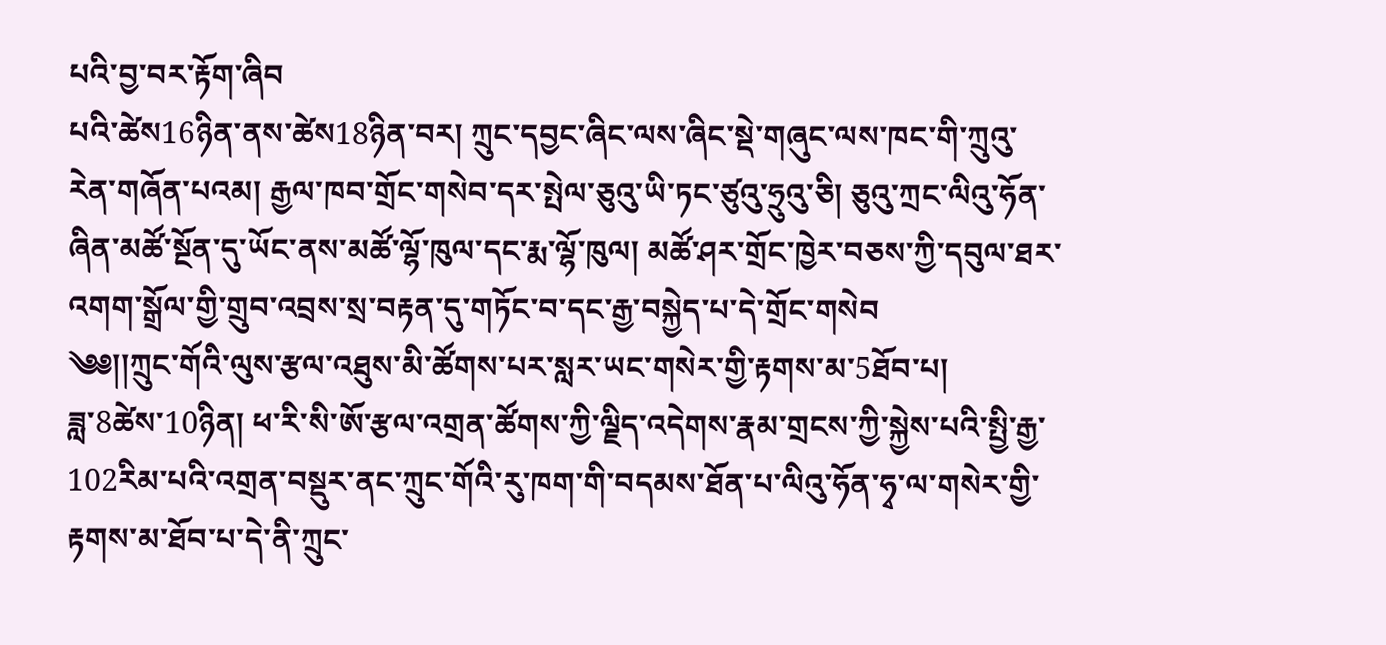པའི་བྱ་བར་རྟོག་ཞིབ
པའི་ཚེས16ཉིན་ནས་ཚེས18ཉིན་བར། ཀྲུང་དབྱང་ཞིང་ལས་ཞིང་སྡེ་གཞུང་ལས་ཁང་གི་ཀྲུའུ་རེན་གཞོན་པའམ། རྒྱལ་ཁབ་གྲོང་གསེབ་དར་སྤེལ་ཅུའུ་ཡི་ཏང་ཙུའུ་ཧྲུའུ་ཅི། ཅུའུ་ཀྲང་ལིའུ་ཧོན་ཞིན་མཚོ་སྔོན་དུ་ཡོང་ནས་མཚོ་ལྷོ་ཁུལ་དང་རྨ་ལྷོ་ཁུལ། མཚོ་ཤར་གྲོང་ཁྱེར་བཅས་ཀྱི་དབུལ་ཐར་འགག་སྒྲོལ་གྱི་གྲུབ་འབྲས་སྲ་བརྟན་དུ་གཏོང་བ་དང་རྒྱ་བསྐྱེད་པ་དེ་གྲོང་གསེབ
༄༅།།ཀྲུང་གོའི་ལུས་རྩལ་འཐུས་མི་ཚོགས་པར་སླར་ཡང་གསེར་གྱི་རྟགས་མ་5ཐོབ་པ།
ཟླ་8ཚེས་10ཉིན། ཕ་རི་སི་ཨོ་རྩལ་འགྲན་ཚོགས་ཀྱི་ལྗིད་འདེགས་རྣམ་གྲངས་ཀྱི་སྐྱེས་པའི་སྤྱི་རྒྱ་102རིམ་པའི་འགྲན་བསྡུར་ནང་ཀྲུང་གོའི་རུ་ཁག་གི་བདམས་ཐོན་པ་ལིའུ་ཧོན་ཧྭ་ལ་གསེར་གྱི་རྟགས་མ་ཐོབ་པ་དེ་ནི་ཀྲུང་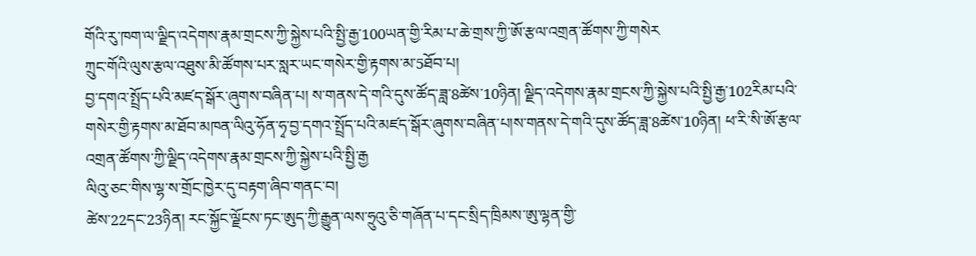གོའི་རུ་ཁག་ལ་ལྗིད་འདེགས་རྣམ་གྲངས་ཀྱི་སྐྱེས་པའི་སྤྱི་རྒྱ་100ཡན་གྱི་རིམ་པ་ཆེ་གྲས་ཀྱི་ཨོ་རྩལ་འགྲན་ཚོགས་ཀྱི་གསེར
ཀྲུང་གོའི་ལུས་རྩལ་འཐུས་མི་ཚོགས་པར་སླར་ཡང་གསེར་གྱི་རྟགས་མ་5ཐོབ་པ།
བྱ་དགའ་སྤྲོད་པའི་མཛད་སྒོར་ཞུགས་བཞིན་པ། ས་གནས་དེ་གའི་དུས་ཚོད་ཟླ་8ཚེས་10ཉིན། ལྗིད་འདེགས་རྣམ་གྲངས་ཀྱི་སྐྱེས་པའི་སྤྱི་རྒྱ་102རིམ་པའི་གསེར་གྱི་རྟགས་མ་ཐོབ་མཁན་ལིའུ་ཧོན་ཧྭ་བྱ་དགའ་སྤྲོད་པའི་མཛད་སྒོར་ཞུགས་བཞིན་པ།ས་གནས་དེ་གའི་དུས་ཚོད་ཟླ་8ཚེས་10ཉིན། ཕ་རི་སི་ཨོ་རྩལ་འགྲན་ཚོགས་ཀྱི་ལྗིད་འདེགས་རྣམ་གྲངས་ཀྱི་སྐྱེས་པའི་སྤྱི་རྒྱ
ལིའུ་ཅང་གིས་ལྷ་ས་གྲོང་ཁྱེར་དུ་བརྟག་ཞིབ་གནང་བ།
ཚེས་22དང་23ཉིན། རང་སྐྱོང་ལྗོངས་ཏང་ཨུད་ཀྱི་རྒྱུན་ལས་ཧྲུའུ་ཅི་གཞོན་པ་དང་སྲིད་ཁྲིམས་ཨུ་ལྷན་གྱི་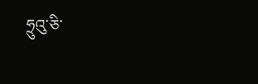ཧྲུའུ་ཅི་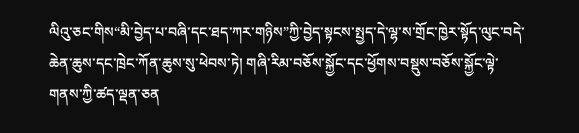ལིའུ་ཅང་གིས“མི་བྱེད་པ་བཞི་དང་ཐད་ཀར་གཉིས”ཀྱི་བྱེད་སྟངས་སྤྱད་དེ་ལྷ་ས་གྲོང་ཁྱེར་སྟོད་ལུང་བདེ་ཆེན་ཆུས་དང་ཁྲེང་ཀོན་ཆུས་སུ་ཕེབས་ཏེ། གཞི་རིམ་བཅོས་སྐྱོང་དང་ཕྱོགས་བསྡུས་བཅོས་སྐྱོང་ལྟེ་གནས་ཀྱི་ཚད་ལྡན་ཅན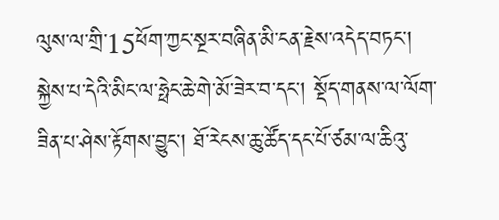ལུས་ལ་གྲི་15ཕོག་ཀྱང་སྔར་བཞིན་མི་ངན་རྗེས་འདེད་བཏང་།
སྐྱེས་པ་དེའི་མིང་ལ་ཧྥེང་ཆེ་གེ་མོ་ཟེར་བ་དང་། སྡོད་གནས་ལ་ལོག་ཟིན་པ་ཤེས་རྟོགས་བྱུང་། ཐོ་རེངས་ཆུ་ཚོད་དང་པོ་ཙམ་ལ་ཆིའུ་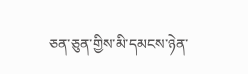ཅན་ཅུན་གྱིས་མི་དམངས་ཉེན་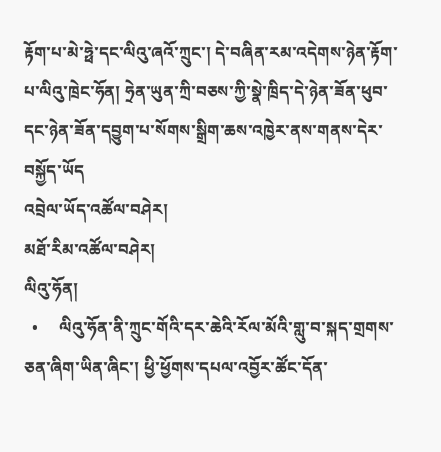རྟོག་པ་མེ་ཧྥེ་དང་ལིའུ་ཞའོ་ཀྲུང་། དེ་བཞིན་རམ་འདེགས་ཉེན་རྟོག་པ་ལིའུ་ཁྲེང་ཧོན། ཧྲེན་ཡུན་ཀྲི་བཅས་ཀྱི་སྣེ་ཁྲིད་དེ་ཉེན་ཟོན་ཕུབ་དང་ཉེན་ཟོན་དབྱུག་པ་སོགས་སྒྲིག་ཆས་འཁྱེར་ནས་གནས་དེར་བསྐྱོད་ཡོད
འབྲེལ་ཡོད་འཚོལ་བཤེར།
མཐོ་རིམ་འཚོལ་བཤེར།
ལིའུ་ཧོན།
  •     ལིའུ་ཧོན་ནི་ཀྲུང་གོའི་དར་ཆེའི་རོལ་མོའི་གླུ་བ་སྐད་གྲགས་ཅན་ཞིག་ཡིན་ཞིང་། ཕྱི་ཕྱོགས་དཔལ་འབྱོར་ཚོང་དོན་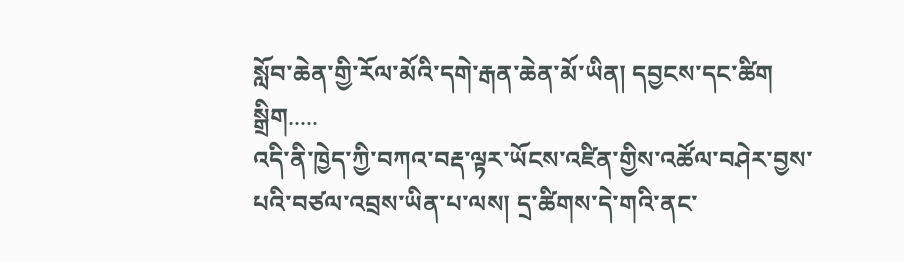སློབ་ཆེན་གྱི་རོལ་མོའི་དགེ་རྒན་ཆེན་མོ་ཡིན། དབྱངས་དང་ཚིག སྒྲིག.....
འདི་ནི་ཁྱེད་ཀྱི་བཀའ་བརྡ་ལྟར་ཡོངས་འཛིན་གྱིས་འཚོལ་བཤེར་བྱས་པའི་བཙལ་འབྲས་ཡིན་པ་ལས། དྲ་ཚིགས་དེ་གའི་ནང་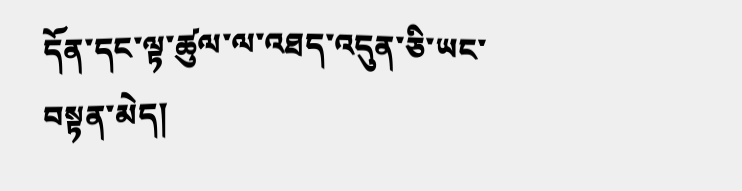དོན་དང་ལྟ་ཚུལ་ལ་འཐད་འདུན་ཅི་ཡང་བསྟན་མེད།